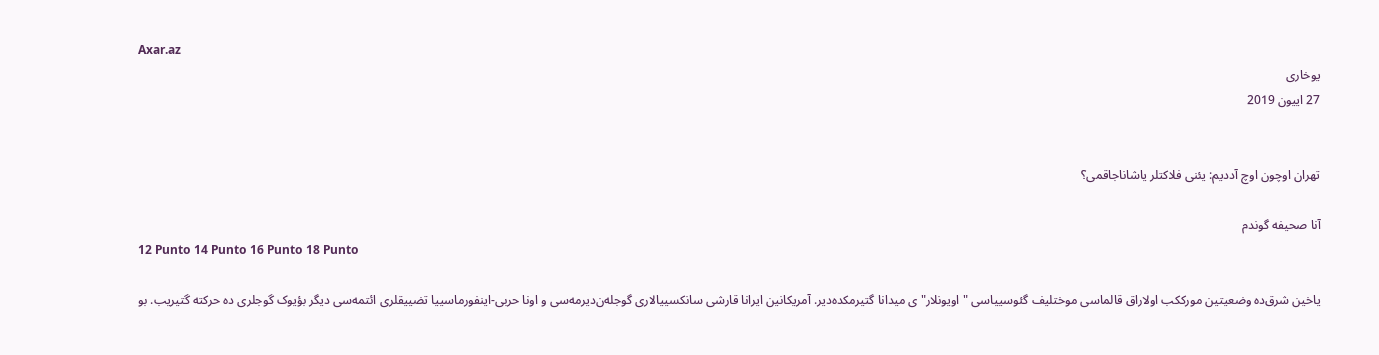Axar.az
یوخاری
27 اییون 2019


تهران اوچون اوچ آددیم: یئنی فلاکتلر یاشاناجاقمی؟

آنا صحیفه گوندم
12 Punto 14 Punto 16 Punto 18 Punto

یاخین شرق‌ده وضعیتین مورککب اولاراق قالماسی موختلیف گئوسییاسی "اویونلار"ی میدانا گتیرمکده‌دیر. آمریکانین ایرانا قارشی سانکسییالاری گوجله‌ن‌دیرمه‌سی و اونا حربی-اینفورماسییا تضییقلری ائتمه‌سی دیگر بؤیوک گوجلری ده حرکته گتیریب. بو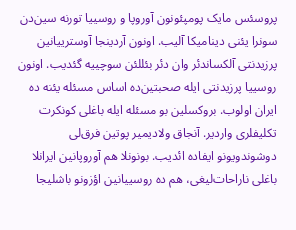پروسئس مایک پومپئونون آوروپا و روسییا تورنه سین‌دن سونرا یئنی دینامیکا آلیب. اونون آردینجا آوسترییانین پرزیدنتی آلکساندئر وان دئر بئللئن سوچییه گئدیب. اونون روسییا پرزیدنتی ایله صحبتین‌ده اساس مسئله یئنه ده ایران اولوب. بروکسلین بو مسئله ایله باغلی کونکرت تکلیفلری واردیر. آنجاق ولادیمیر پوتین فرق‌لی دوشوندویونو ایفاده ائدیب. بونونلا هم آوروپانین ایرانلا باغلی ناراحات‌لیغی، هم ده روسییانین اؤزونو باشلیجا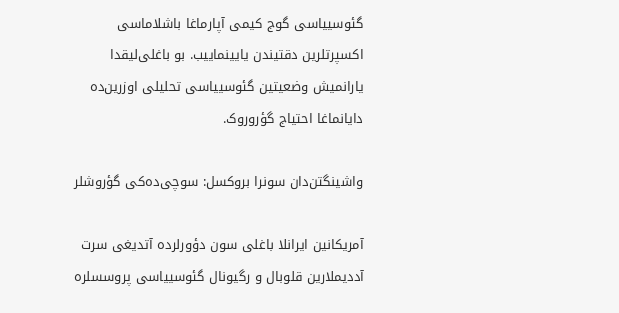گئوسییاسی گوج کیمی آپارماغا باشلاماسی اکسپرتلرین دقتیندن یایینماییب. بو باغلی‌لیقدا یارانمیش وضعیتین گئوسییاسی تحلیلی اوزرین‌ده دایانماغا احتیاج گؤروروک.

واشینگتن‌دان سونرا بروکسل: سوچی‌ده‌کی گؤروشلر

آمریکانین ایرانلا باغلی سون دؤورلرده آتدیغی سرت آددیملارین قلوبال و رگیونال گئوسییاسی پروسسلره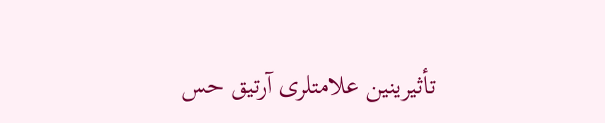تأثیرینین علامتلری آرتیق حس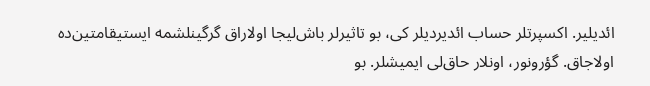ائدیلیر. اکسپرتلر حساب ائدیردیلر کی، بو تاثیرلر باش‌لیجا اولاراق گرگینلشمه ایستیقامتین‌ده اولاجاق. گؤرونور، اونلار حاق‌لی ایمیشلر. بو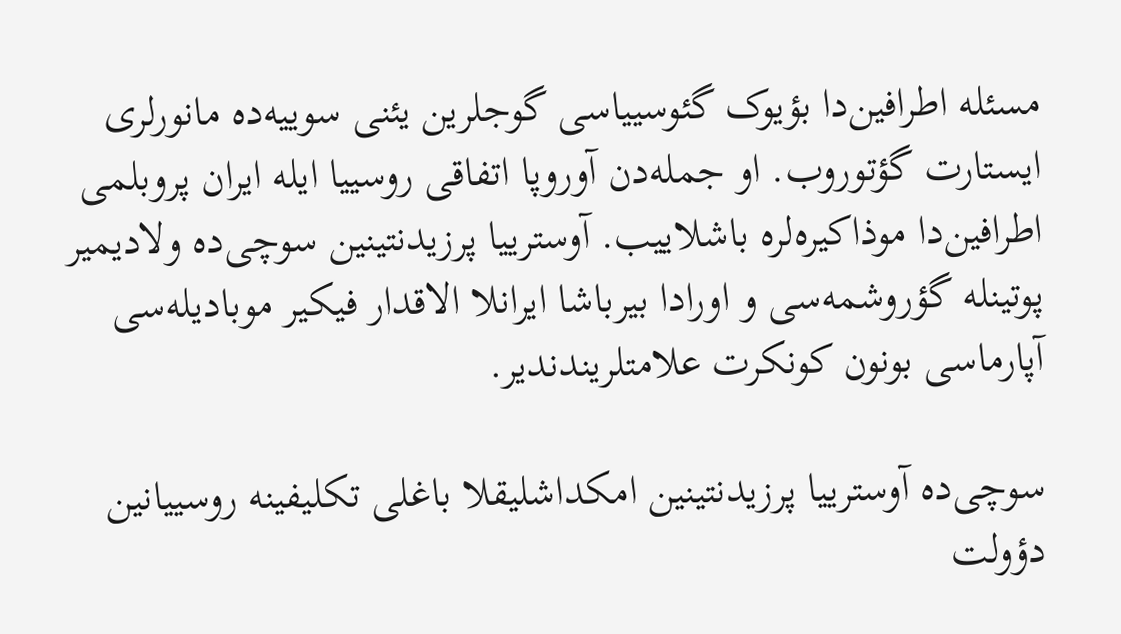مسئله اطرافین‌دا بؤیوک گئوسییاسی گوجلرین یئنی سوییه‌ده مانورلری ایستارت گؤتوروب. او جمله‌دن آوروپا اتفاقی روسییا ایله ایران پروبلمی اطرافین‌دا موذاکیره‌لره باشلاییب. آوسترییا پرزیدنتینین سوچی‌ده ولادیمیر پوتینله گؤروشمه‌سی و اورادا بیرباشا ایرانلا الاقدار فیکیر موبادیله‌سی آپارماسی بونون کونکرت علامتلریندندیر.

سوچی‌ده آوسترییا پرزیدنتینین امکداشلیقلا باغلی تکلیفینه روسییانین دؤولت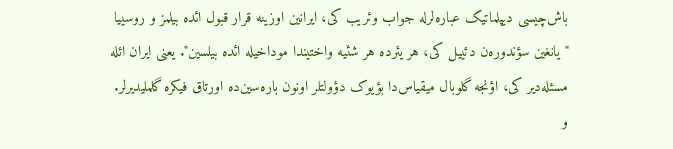باش‌چیسی دیپلماتیک عباره‌لرله جواب وئریب کی، ایرانین اوزینه قرار قبول ائده بیلمز و روسییا "یانغین سؤندوره‌ن دئییل کی، هر یئرده هر شئیه واختیندا موداخیله ائده بیلسین". یعنی ایران ائله مسئله‌دیر کی، اؤنجه گلوبال میقیاس‌دا بؤیوک دؤولتلر اونون باره‌سین‌ده اورتاق فیکره گلملیدیرلر. و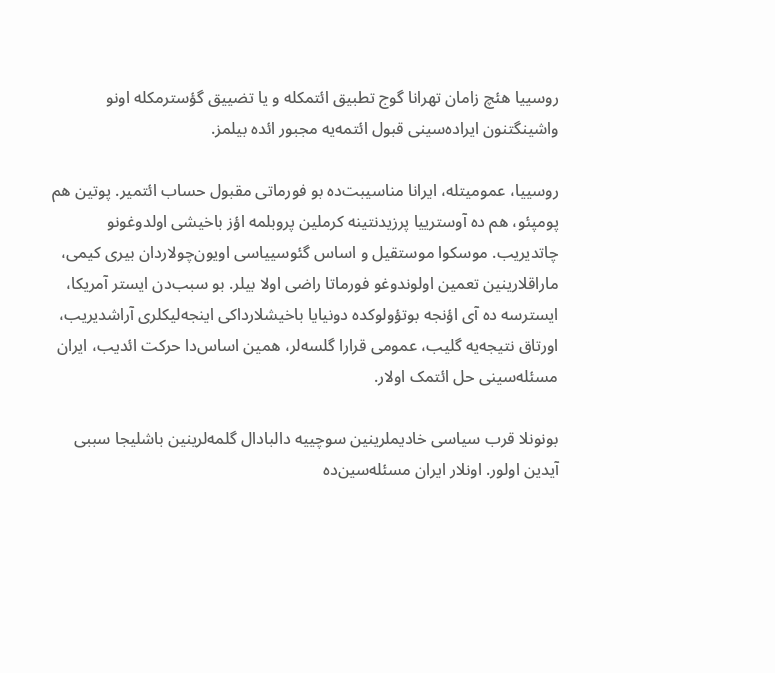روسییا هئچ زامان تهرانا گوج تطبیق ائتمکله و یا تضییق گؤسترمکله اونو واشینگتنون ایراده‌سینی قبول ائتمه‌یه مجبور ائده بیلمز.

روسییا، عمومیتله، ایرانا مناسیبت‌ده بو فورماتی مقبول حساب ائتمیر. پوتین هم پومپئو، هم ده آوسترییا پرزیدنتینه کرملین پروبلمه اؤز باخیشی اولدوغونو چاتدیریب. موسکوا موستقیل و اساس گئوسییاسی اویون‌چولاردان بیری کیمی، ماراقلارینین تعمین اولوندوغو فورماتا راضی اولا بیلر. بو سبب‌دن ایستر آمریکا، ایسترسه ده آی اؤنجه بوتؤولوکده دونیایا باخیشلارداکی اینجه‌لیکلری آراشدیریب، اورتاق نتیجه‌یه گلیب، عمومی قرارا گلسه‌لر، همین اساس‌دا حرکت ائدیب، ایران مسئله‌سینی حل ائتمک اولار.

بونونلا قرب سیاسی خادیملرینین سوچییه دالبادال گلمه‌لرینین باشلیجا سببی آیدین اولور. اونلار ایران مسئله‌سین‌ده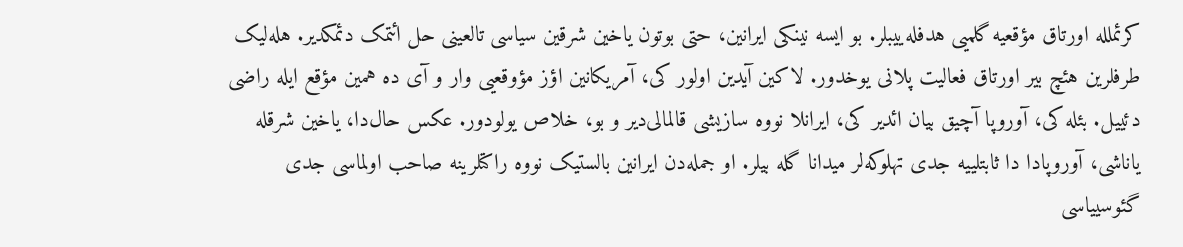کرئملله اورتاق مؤقعیه گلمیی هدفله‌ییبلر. بو ایسه نینکی ایرانین، حتی بوتون یاخین شرقین سیاسی تالعینی حل ائتمک دئمکدیر. هله‌لیک طرفلرین هئچ بیر اورتاق فعالیت پلانی یوخدور. لاکین آیدین اولور کی، آمریکانین اؤز مؤوقعیی وار و آی ده همین مؤقع ایله راضی دئییل. بئله کی، آوروپا آچیق بیان ائدیر کی، ایرانلا نووه سازیشی قالمالی‌دیر و بو، خلاص یولودور. عکس حال‌دا، یاخین شرقله یاناشی، آوروپادا دا ثابتلییه جدی تهلوکه‌لر میدانا گله بیلر. او جمله‌دن ایرانین بالستیک نووه راکتلرینه صاحب اولماسی جدی گئوسییاسی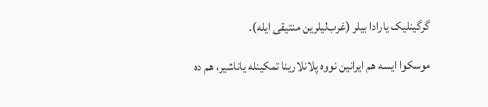گرگینلیک یارادا بیلر (غرب‌لیلرین منتیقی ایله).

موسکوا ایسه هم ایرانین نووه پلانلارینا تمکینله یاناشیر، هم ده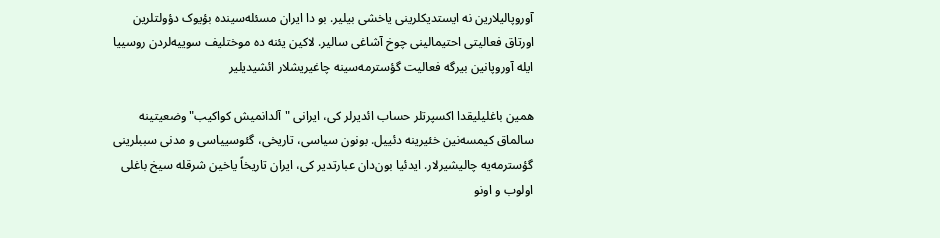آوروپالیلارین نه ایستدیکلرینی یاخشی بیلیر. بو دا ایران مسئله‌سینده بؤیوک دؤولتلرین اورتاق فعالیتی احتیمالینی چوخ آشاغی سالیر. لاکین یئنه ده موختلیف سوییه‌لردن روسییا ایله آوروپانین بیرگه فعالیت گؤسترمه‌سینه چاغیریشلار ائشیدیلیر

همین باغلیلیقدا اکسپرتلر حساب ائدیرلر کی، ایرانی "آلدانمیش کواکیب" وضعیتینه سالماق کیمسه‌نین خئیرینه دئییل. بونون سیاسی، تاریخی، گئوسییاسی و مدنی سببلرینی گؤسترمه‌یه چالیشیرلار. ایدئیا بون‌دان عبارتدیر کی، ایران تاریخاً یاخین شرقله سیخ باغلی اولوب و اونو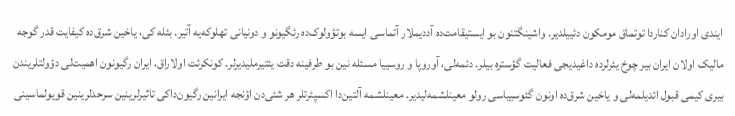ایندی اورادان کناردا توتماق مومکون دئییلدیر. واشینگتنون بو ایستیقامت‌ده آددیملار آتماسی ایسه بوتؤولوک‌ده رئگیونو و دونیانی تهلوکه‌یه آتیر. بئله کی، یاخین شرق‌ده کیفایت قدر گوجه مالیک اولان ایران بیر چوخ یئرلرده داغیدیجی فعالیت گؤستره بیلر. دئمه‌لی، آوروپا و روسییا مسئله نین بو طرفینه دقت یئتیرملیدیرلر. کونکرئت اولاراق، ایران رگیونون اهمیت‌لی دؤولتلریندن بیری کیمی قبول ائدیلمه‌لی و یاخین شرق‌ده اونون گئوسییاسی رولو معینلشمه‌لیدیر. معینلشمه آلتین‌دا اکسپئرتلر هر شئی‌دن اؤنجه ایرانین رگیون‌داکی تاثیرلرینین سرحدلرینین قویولماسینی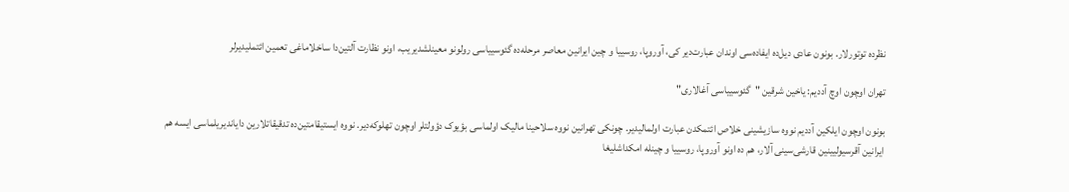نظرده توتورلار. بونون عادی دیل‌ده ایفاده‌سی اوندان عبارت‌دیر کی، آوروپا، روسییا و چین ایرانین معاصر مرحله‌ده گئوسییاسی رولونو معینلشدیریب، اونو نظارت آلتین‌دا ساخلاماغی تعمین ائتملیدیرلر

تهران اوچون اوچ آددیم: یاخین شرقین "گئوسییاسی آغالاری"

بونون اوچون ایلکین آددیم نووه سازیشینی خلاص ائتمکدن عبارت اولمالیدیر. چونکی تهرانین نووه سلاحینا مالیک اولماسی بؤیوک دؤولتلر اوچون تهلوکه‌دیر. نووه ایستیقامتین‌ده تدقیقاتلارین دایاندیریلماسی ایسه هم ایرانین آقرسیولیینین قارشی‌سینی آلار، هم ده اونو آوروپا، روسییا و چینله امکداشلیغا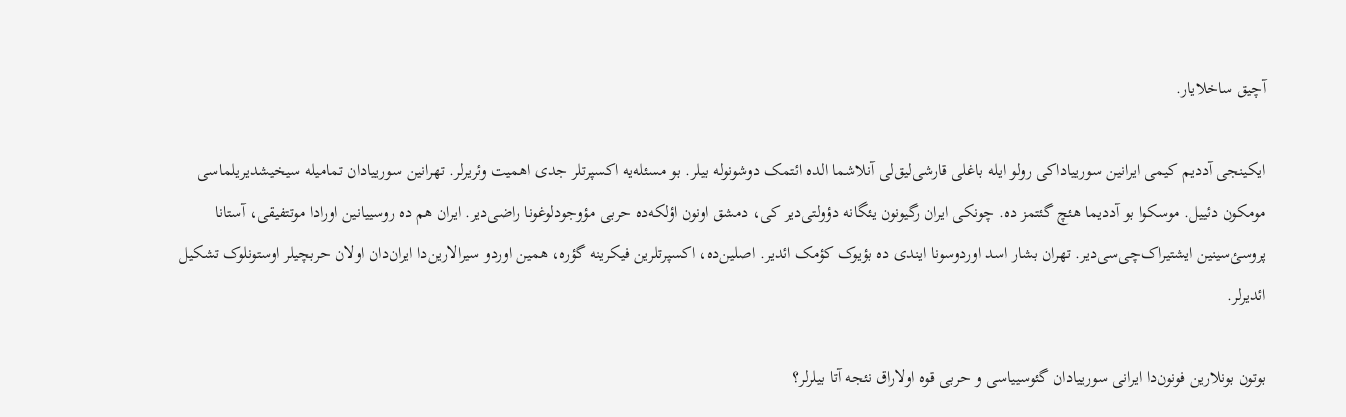آچیق ساخلایار.

ایکینجی آددیم کیمی ایرانین سورییاداکی رولو ایله باغلی قارشی‌لیق‌لی آنلاشما الده ائتمک دوشونوله بیلر. بو مسئله‌یه اکسپرتلر جدی اهمیت وئریرلر. تهرانین سورییادان تمامیله سیخیشدیریلماسی مومکون دئییل. موسکوا بو آددیما هئچ گئتمز ده. چونکی ایران رگیونون یئگانه دؤولتی‌دیر کی، دمشق اونون اؤلکه‌ده حربی مؤوجودلوغونا راضی‌دیر. ایران هم ده روسییانین اورادا موتتفیقی، آستانا پروسئ‌سینین ایشتیراک‌چی‌سی‌دیر. تهران بشار اسد اوردوسونا ایندی ده بؤیوک کؤمک ائدیر. اصلین‌ده، اکسپرتلرین فیکرینه گؤره، همین اوردو سیرالارین‌دا ایران‌دان اولان حربچیلر اوستونلوک تشکیل ائدیرلر.

بوتون بونلارین فونون‌دا ایرانی سورییادان گئوسییاسی و حربی قوه اولاراق نئجه آتا بیلرلر؟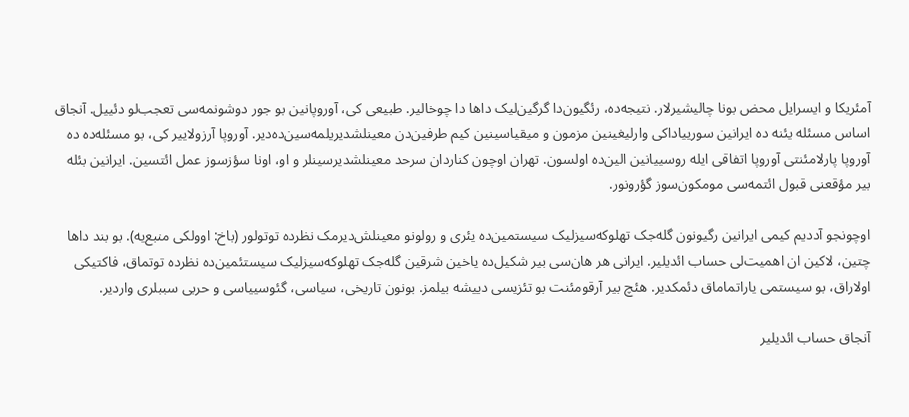آمئریکا و ایسرایل محض بونا چالیشیرلار. نتیجه‌ده، رئگیون‌دا گرگین‌لیک داها دا چوخالیر. طبیعی کی، آوروپانین بو جور دوشونمه‌سی تعجب‌لو دئییل. آنجاق اساس مسئله یئنه ده ایرانین سورییاداکی وارلیغینین مزمون و میقیاسینین کیم طرفین‌دن معینلشدیریلمه‌سین‌ده‌دیر. آوروپا آرزولاییر کی، بو مسئله‌ده ده آوروپا پارلامئنتی آوروپا اتفاقی ایله روسییانین الین‌ده اولسون. تهران اوچون کناردان سرحد معینلشدیرسینلر و او، اونا سؤزسوز عمل ائتسین. ایرانین بئله بیر مؤقعنی قبول ائتمه‌سی مومکون‌سوز گؤرونور.

اوچونجو آددیم کیمی ایرانین رگیونون گله‌جک تهلوکه‌سیزلیک سیستمین‌ده یئری و رولونو معینلش‌دیرمک نظرده توتولور (باخ: اوولکی منبع‌یه). بو بند داها چتین، لاکین ان اهمیت‌لی حساب ائدیلیر. ایرانی هر هان‌سی بیر شکیل‌ده یاخین شرقین گله‌جک تهلوکه‌سیزلیک سیستئمین‌ده نظرده توتماق، فاکتیکی اولاراق، بو سیستمی یاراتماماق دئمکدیر. هئچ بیر آرقومئنت بو تئزیسی دییشه بیلمز. بونون تاریخی، سیاسی، گئوسییاسی و حربی سببلری واردیر.

آنجاق حساب ائدیلیر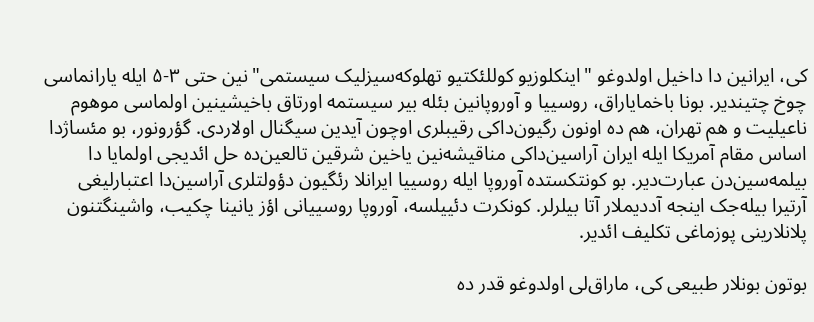کی، ایرانین دا داخیل اولدوغو "اینکلوزیو کوللئکتیو تهلوکه‌سیزلیک سیستمی"نین حتی ۳-۵ ایله یارانماسی چوخ چتیندیر. بونا باخمایاراق، روسییا و آوروپانین بئله بیر سیستمه اورتاق باخیشینین اولماسی موهوم ناعیلیت و هم تهران، هم ده اونون رگیون‌داکی رقیبلری اوچون آیدین سیگنال اولاردی. گؤرونور، بو مئساژدا اساس مقام آمریکا ایله ایران آراسین‌داکی مناقیشه‌نین یاخین شرقین تالعین‌ده حل ائدیجی اولمایا دا بیلمه‌سین‌دن عبارت‌دیر. بو کونتکستده آوروپا ایله روسییا ایرانلا رئگیون دؤولتلری آراسین‌دا اعتبارلیغی آرتیرا بیله‌جک اینجه آددیملار آتا بیلرلر. کونکرت دئییلسه، آوروپا روسییانی اؤز یانینا چکیب، واشینگتنون پلانلارینی پوزماغی تکلیف ائدیر.

بوتون بونلار طبیعی کی، ماراق‌لی اولدوغو قدر ده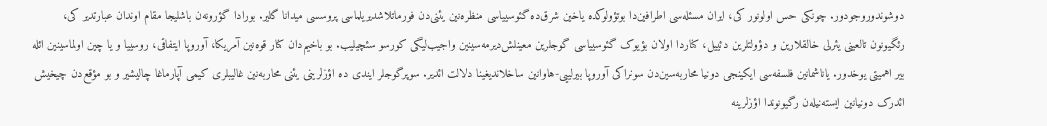دوشوندوروجودور. چونکی حس اولونور کی، ایران مسئله‌سی اطرافین‌دا بوتؤولوکده یاخین شرق‌ده گئوسییاسی منظره‌نین یئنی‌دن فورماتلاشدیریلماسی پروسسی میدانا گلیر. بورادا گؤرونه‌ن باشلیجا مقام اوندان عبارتدیر کی، رئگیونون تالعینی یئرلی خالقلارین و دؤولتلرین دئییل، کناردا اولان بؤیوک گئوسییاسی گوجلرین معینلش‌دیرمه‌سینین واجیب‌لیگی کورسو سئچیلیب. بو باخیم‌دان کنار قوه‌نین آمریکا، آوروپا ایتفاقی، روسییا و یا چین اولماسینین ائله بیر اهمیتی یوخدور. یاناشمانین فلسفه‌سی ایکینجی دونیا محاربه‌سین‌دن سونراکی آوروپا بیرلییی-هاوانین ساخلاندیغینا دلالت ائدیر. سوپرگوجلر ایندی ده اؤزلرینی یئنی محاربه‌نین غالیبلری کیمی آپارماغا چالیشیر و بو مؤقع‌دن چیخیش ائد‌رک دونیانین ایسته‌نیله‌ن رگیونوندا اؤزلرینه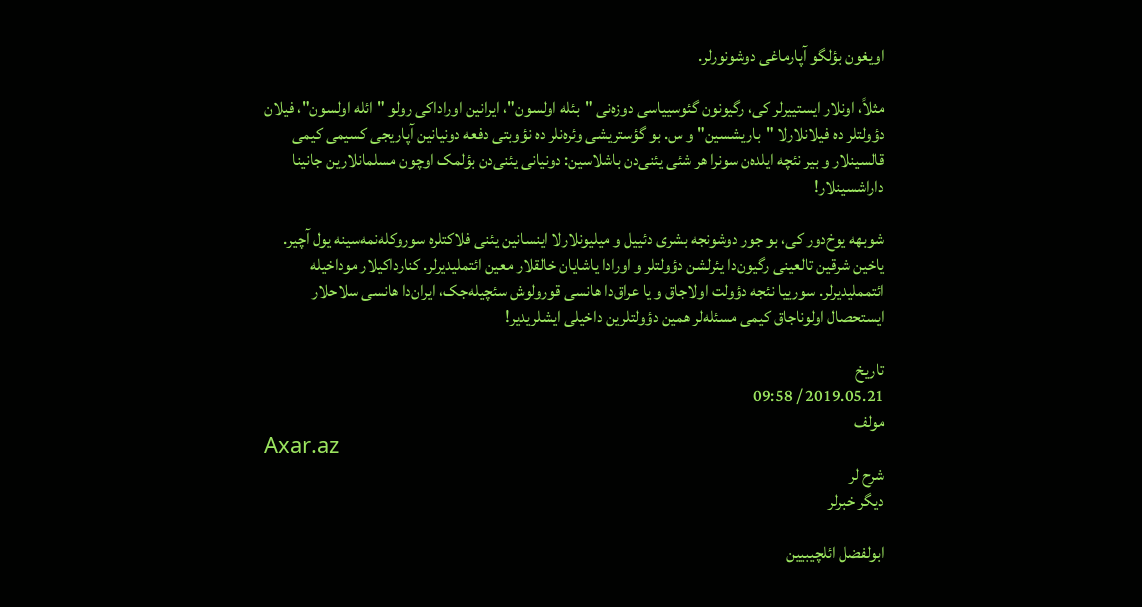اویغون بؤلگو آپارماغی دوشونورلر.

مثلاً، اونلار ایستییرلر کی، رگیونون گئوسییاسی دوزه‌نی "بئله اولسون"، ایرانین اوراداکی رولو "ائله اولسون"، فیلان دؤولتلر ده فیلانلارلا "باریشسین" و س. بو گؤستریشی وئره‌نلر ده نؤوبتی دفعه دونیانین آپاریجی کسیمی کیمی قالسینلار و بیر نئچه ایلده‌ن سونرا هر شئی یئنی‌دن باشلاسین: دونیانی یئنی‌دن بؤلمک اوچون مسلمانلارین جانینا داراشسینلار!

شوبهه یوخ‌دور کی، بو جور دوشونجه بشری دئییل و میلیونلارلا اینسانین یئنی فلاکتلره سوروکله‌نمه‌سینه یول آچیر. یاخین شرقین تالعینی رگیون‌دا یئرلشن دؤولتلر و اورادا یاشایان خالقلار معین ائتملیدیرلر. کنارداکیلار موداخیله ائتمملیدیرلر. سورییا نئجه دؤولت اولاجاق و یا عراق‌دا هانسی قورولوش سئچیله‌جک، ایران‌دا هانسی سلاحلار ایستحصال اولوناجاق کیمی مسئله‌لر همین دؤولتلرین داخیلی ایشلریدیر!

تاریخ
2019.05.21 / 09:58
مولف
Axar.az
شرح لر
دیگر خبرلر

ابولفضل ائلچیبیین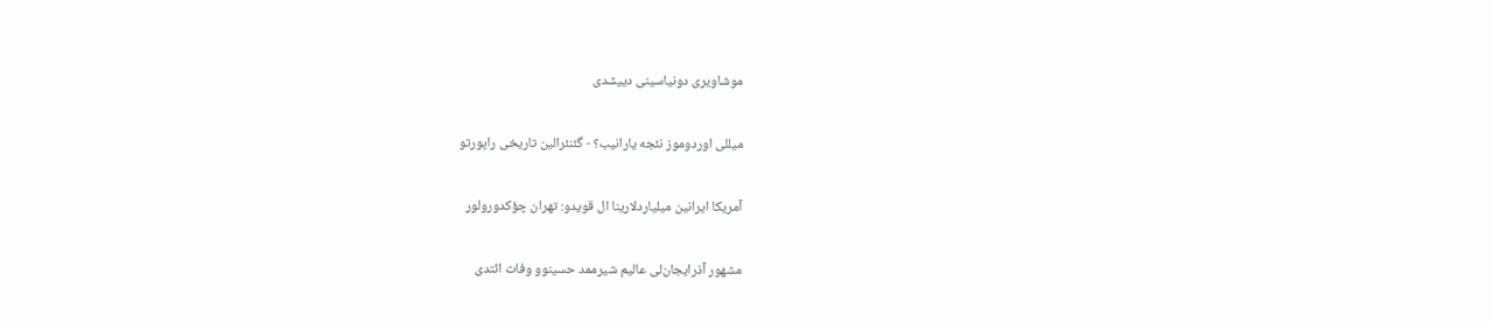موشاویری دونیاسینی دییشدی

میللی اوردوموز نئجه یارانیب؟ - گئنئرالین تاریخی راپورتو

آمریکا ایرانین میلیاردلارینا ال قویدو: تهران چؤکدورولور

مشهور آذرایجان‌لی عالیم شیرممد حسینوو وفات ائتدی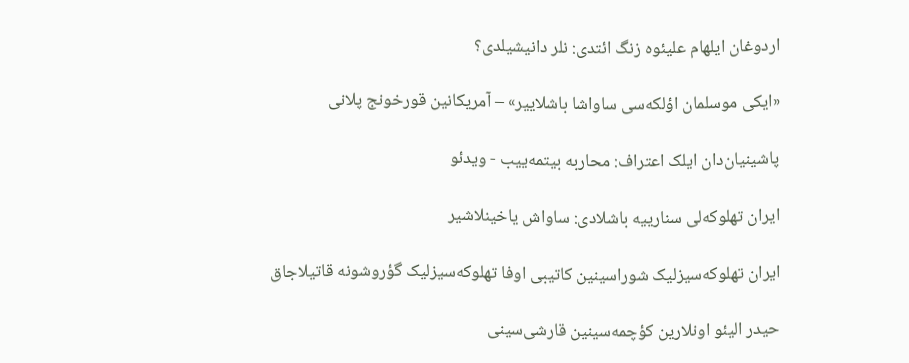اردوغان ایلهام علیئوه زنگ ائتدی: نلر دانیشیلدی؟

«ایکی موسلمان اؤلکه‌سی ساواشا باشلاییر» – آمریکانین قورخونج پلانی

پاشینیان‌دان ایلک اعتراف: محاربه بیتمه‌ییب - ویدئو

ایران تهلوکه‌لی سنارییه باشلادی: ساواش یاخینلاشیر

ایران تهلوکه‌سیزلیک شوراسینین کاتیبی اوفا تهلوکه‌سیزلیک گؤروشونه قاتیلاجاق

حیدر الیئو اونلارین کؤچمه‌سینین قارشی‌سینی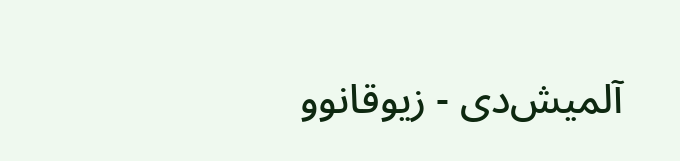آلمیش‌دی - زیوقانوو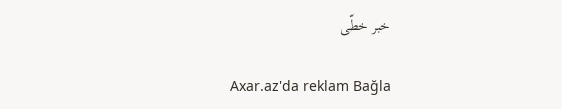خبر خطّی

Axar.az'da reklam Bağla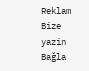Reklam
Bize yazin Bağla